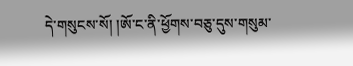དེ་གསུངས་སོ། །ཨོ་ང་ནི་ཕྱོགས་བཅུ་དུས་གསུམ་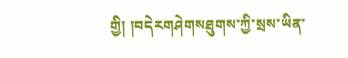གྱི། །བདེརགཤེགསཐུགས་ཀྱི་སྲས་ཡིན་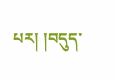པར། །བདུད་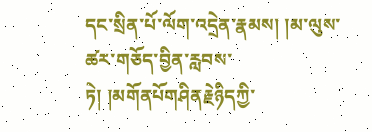དང་སྲིན་པོ་ལོག་འདྲེན་རྣམས། །མ་ལུས་ཚར་གཅོད་བྱིན་རླབས་ཏེ། །མགོནཔོགཤིནརྗེཉིདཀྱི་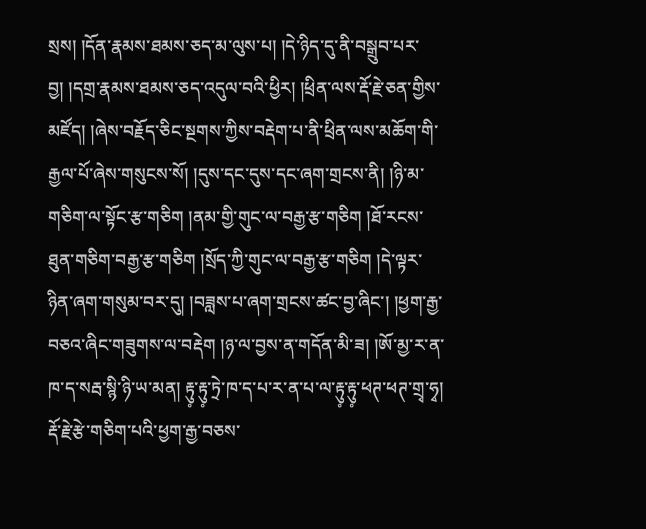སྲས། །དོན་རྣམས་ཐམས་ཅད་མ་ལུས་པ། །དེ་ཉིད་དུ་ནི་བསྒྲུབ་པར་བྱ། །དགྲ་རྣམས་ཐམས་ཅད་འདུལ་བའི་ཕྱིར། །ཕྲིན་ལས་རྡོ་རྗེ་ཅན་གྱིས་མཛོད། །ཞེས་བརྗོད་ཅིང་སྔགས་ཀྱིས་བརྡེག་པ་ནི་ཕྲིན་ལས་མཆོག་གི་རྒྱལ་པོ་ཞེས་གསུངས་སོ། །དུས་དང་དུས་དང་ཞག་གྲངས་ནི། །ཉི་མ་གཅིག་ལ་སྟོང་རྩ་གཅིག །ནམ་གྱི་གུང་ལ་བརྒྱ་རྩ་གཅིག །ཐོ་རངས་ཐུན་གཅིག་བརྒྱ་རྩ་གཅིག །སྲོད་ཀྱི་གུང་ལ་བརྒྱ་རྩ་གཅིག །དེ་ལྟར་ཉིན་ཞག་གསུམ་བར་དུ། །བཟླས་པ་ཞག་གྲངས་ཚང་བྱ་ཞིང་། །ཕྱག་རྒྱ་བཅའ་ཞིང་གཟུགས་ལ་བརྡེག །ཉ་ལ་བྱས་ན་གདོན་མི་ཟ། །ཨོ་མྱ་ར་ན་ཁ་ད་སརྦ་སྙི་ཉི་ཡ་མན། རྟུ༷་རྟུ༷་ཏྲེ་ཁ་ད་པ་ར་ན་པ་ལ་རྟུ༷་རྟུ༷་ཕཊ་ཕཊ་གྲྭ་ཧྭ། རྡོ་རྗེ་རྩེ་གཅིག་པའི་ཕྱག་རྒྱ་བཅས་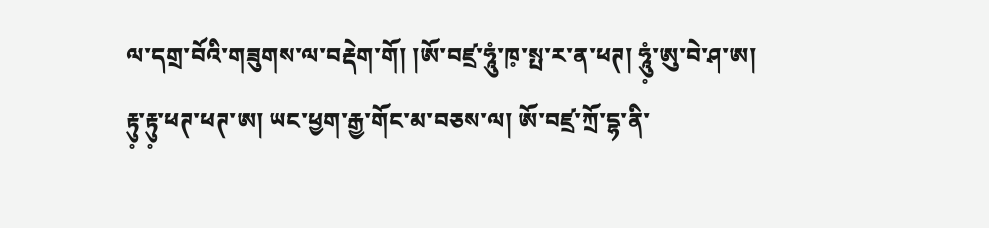ལ་དགྲ་བོའི་གཟུགས་ལ་བརྡེག་གོ། །ཨོ་བཛྲ་ཧཱུཾ་ཁ༷་སྤ་ར་ན་ཕཊ། ཧཱུཾ༷་ཨུ་བེ་ཤ་ཨ། རྟུ༷་རྟུ༷་ཕཊ་ཕཊ་ཨ། ཡང་ཕྱག་རྒྱ་གོང་མ་བཅས་ལ། ཨོ་བཛྲ་ཀྲོ་དྷ་ནི་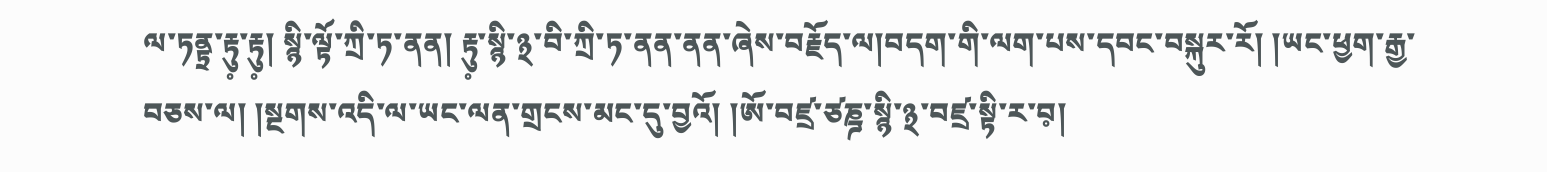ལ་ཏནྟྲ་རྟུ༷་རྟུ༷། སྙི་ལྟོ་ཀྲི་ཏ་ནན། རྟུ༷་སྙི་྅་བི་ཀྲི་ཏ་ནན་ནན་ཞེས་བརྗོད་ལ།བདག་གི་ལག་པས་དབང་བསྐུར་རོ། །ཡང་ཕྱག་རྒྱ་བཅས་ལ། །སྔགས་འདི་ལ་ཡང་ལན་གྲངས་མང་དུ་བྱའོ། །ཨོ་བཛྲ་ཙཎྜ་སྙི་྅་བཛྲ་སྟི་ར་བ༷།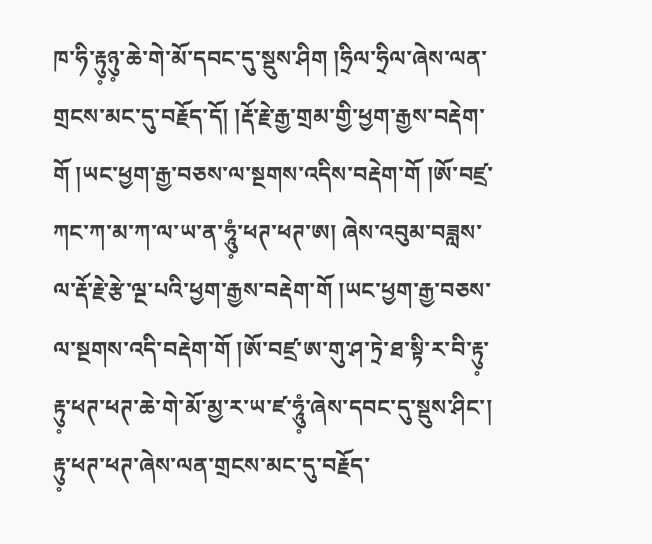ཁ་ཧི་རྟུ༷ཉུ༷་ཆེ་གེ་མོ་དབང་དུ་སྡུས་ཤིག །ཧྲིལ་ཧྲིལ་ཞེས་ལན་གྲངས་མང་དུ་བརྗོད་དོ། །རྡོ་རྗེ་རྒྱ་གྲམ་གྱི་ཕྱག་རྒྱས་བརྡེག་གོ །ཡང་ཕྱག་རྒྱ་བཅས་ལ་སྔགས་འདིས་བརྡེག་གོ །ཨོ་བཛྲ་ཀང་ཀ་མ་ཀ་ལ་ཡ་ན་ཧཱུཾ༷་ཕཊ་ཕཊ་ཨ། ཞེས་འབུམ་བཟླས་ལ་རྡོ་རྗེ་རྩེ་ལྔ་པའི་ཕྱག་རྒྱས་བརྡེག་གོ །ཡང་ཕྱག་རྒྱ་བཅས་ལ་སྔགས་འདི་བརྡེག་གོ །ཨོ་བཛྲ་ཨ་གུ་ཤ་ཏྲེ་ཐ་སྟི་ར་བི་རྟུ༷་རྟུ༷་ཕཊ་ཕཊ་ཆེ་གེ་མོ་མྱ་ར་ཡ་ཛ་ཧཱུཾ༷་ཞེས་དབང་དུ་སྡུས་ཤིང་། རྟུ༷་ཕཊ་ཕཊ་ཞེས་ལན་གྲངས་མང་དུ་བརྗོད་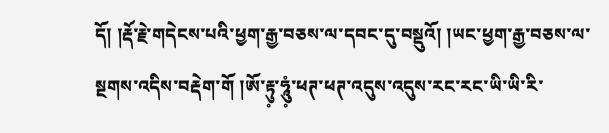དོ། །རྡོ་རྗེ་གདེངས་པའི་ཕྱག་རྒྱ་བཅས་ལ་དབང་དུ་བསྡུའོ། །ཡང་ཕྱག་རྒྱ་བཅས་ལ་སྔགས་འདིས་བརྡེག་གོ །ཨོ་རྟུ༷་ཧཱུཾ༷་ཕཊ་ཕཊ་འདུས་འདུས་རང་རང་ཡི་ཡི་རི་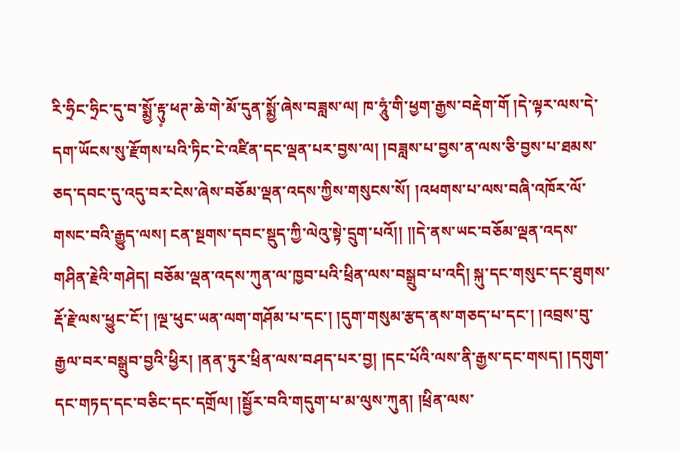རི་ཧྲིང་ཧྲིང་དུ་བ་སྨྱོ་རྟུ༷་ཕཊ་ཆེ་གེ་མོ་དུན་སྨྱོ་ཞེས་བཟླས་ལ། ཁ་ཧཱུཾ་གི་ཕྱག་རྒྱས་བརྡེག་གོ །དེ་ལྟར་ལས་དེ་དག་ཡོངས་སུ་རྫོགས་པའི་ཏིང་ངེ་འཛིན་དང་ལྡན་པར་བྱས་ལ། །བཟླས་པ་བྱས་ན་ལས་ཅི་བྱས་པ་ཐམས་ཅད་དབང་དུ་འདུ་བར་ངེས་ཞེས་བཅོམ་ལྡན་འདས་ཀྱིས་གསུངས་སོ། །འཕགས་པ་ལས་བཞི་འཁོར་ལོ་གསང་བའི་རྒྱུད་ལས། ངན་སྔགས་དབང་སྡུད་ཀྱི་ལེའུ་སྟེ་དྲུག་པའོ།། །།དེ་ནས་ཡང་བཅོམ་ལྡན་འདས་གཤིན་རྗེའི་གཤེད། བཅོམ་ལྡན་འདས་ཀུན་ལ་ཁྱབ་པའི་ཕྲིན་ལས་བསྒྲུབ་པ་འདི། སྐུ་དང་གསུང་དང་ཐུགས་རྡོ་རྗེ་ལས་ཕྱུང་ངོ་། །ལྔ་ཕུང་ཡན་ལག་གཤོམ་པ་དང་། །དུག་གསུམ་རྩད་ནས་གཅད་པ་དང་། །འབྲས་བུ་རྒྱལ་བར་བསྒྲུབ་བྱའི་ཕྱིར། །ནན་ཏུར་ཕྲིན་ལས་བཤད་པར་བྱ། །དང་པོའི་ལས་ནི་རྒྱས་དང་གསད། །དགུག་དང་གཏད་དང་བཅིང་དང་དགྲོལ། །སྦྱོར་བའི་གདུག་པ་མ་ལུས་ཀུན། །ཕྲིན་ལས་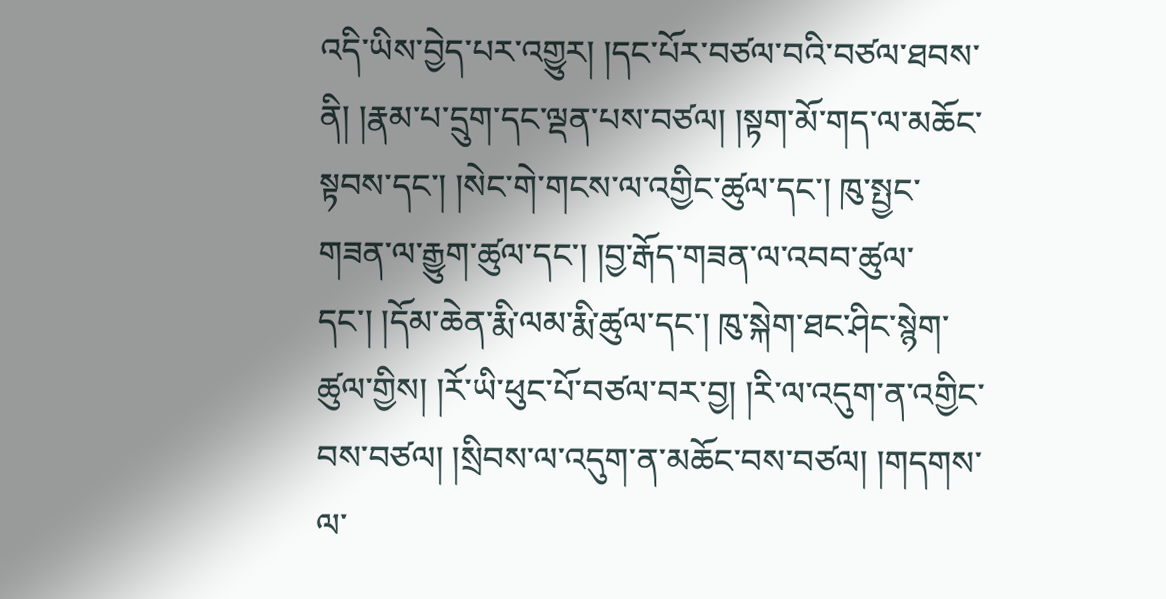འདི་ཡིས་བྱེད་པར་འགྱུར། །དང་པོར་བཙལ་བའི་བཙལ་ཐབས་ནི། །རྣམ་པ་དྲུག་དང་ལྡན་པས་བཙལ། །སྟག་མོ་གད་ལ་མཆོང་སྟབས་དང་། །སེང་གེ་གངས་ལ་འགྱིང་ཚུལ་དང་། ཁུ་སྤྱང་གཟན་ལ་རྒྱུག་ཚུལ་དང་། །བྱ་རྒོད་གཟན་ལ་འབབ་ཚུལ་དང་། །དོམ་ཆེན་རྨི་ལམ་རྨི་ཚུལ་དང་། ཁུ་སྐེག་ཐང་ཤིང་སྙེག་ཚུལ་གྱིས། །རོ་ཡི་ཕུང་པོ་བཙལ་བར་བྱ། །རི་ལ་འདུག་ན་འགྱིང་བས་བཙལ། །སྲིབས་ལ་འདུག་ན་མཆོང་བས་བཙལ། །གདགས་ལ་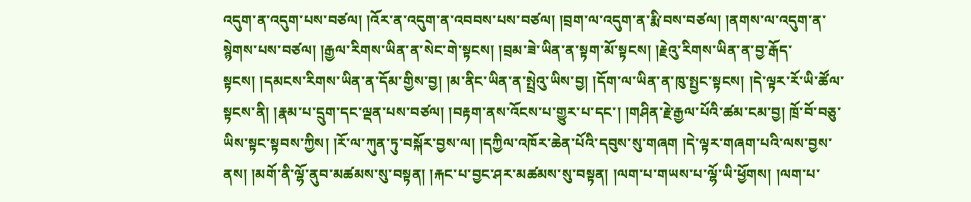འདུག་ན་འདུག་པས་བཙལ། །འོར་ན་འདུག་ན་འབབས་པས་བཙལ། །བྲག་ལ་འདུག་ན་རྨི་བས་བཙལ། །ནགས་ལ་འདུག་ན་སྙེགས་པས་བཙལ། །རྒྱལ་རིགས་ཡིན་ན་སེང་གེ་སྟངས། །བྲམ་ཟེ་ཡིན་ན་སྟག་མོ་སྟངས། །རྗེའུ་རིགས་ཡིན་ན་བྱ་རྒོད་སྟངས། །དམངས་རིགས་ཡིན་ན་དོམ་གྱིས་བྱ། །མ་ནིང་ཡིན་ན་སྤྲེའུ་ཡིས་བྱ། །དོག་ལ་ཡིན་ན་ཁུ་སྤྱང་སྟངས། །དེ་ལྟར་རོ་ཡི་ཚོལ་སྟངས་ནི། །རྣམ་པ་དྲུག་དང་ལྡན་པས་བཙལ། །བརྟག་ནས་འོངས་པ་གྱུར་པ་དང་། །གཤིན་རྗེ་རྒྱལ་པོའི་ཚམ་ངམ་བྱ། ཁྲོ་བོ་བཅུ་ཡིས་སྟང་སྟབས་ཀྱིས། །རོ་ལ་ཀུན་ཏུ་བསྐོར་བྱས་ལ། །དཀྱིལ་འཁོར་ཆེན་པོའི་དབུས་སུ་གཞག །དེ་ལྟར་གཞག་པའི་ལས་བྱས་ནས། །མགོ་ནི་ལྷོ་ནུབ་མཚམས་སུ་བསྟན། །རྐང་པ་བྱང་ཤར་མཚམས་སུ་བསྟན། །ལག་པ་གཡས་པ་ལྷོ་ཡི་ཕྱོགས། །ལག་པ་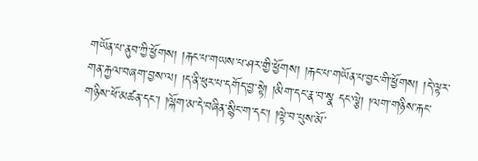གཡོན་པ་ནུབ་ཀྱི་ཕྱོགས། །རྐང་པ་གཡས་པ་ཤར་གྱི་ཕྱོགས། །རྐང་པ་གཡོན་པ་བྱང་གི་ཕྱོགས། །དེ་ལྟར་གན་རྐྱལ་བཞག་བྱས་ལ། །ད་ནི་ཕུར་པ་དགོད་བྱ་སྟེ། །མིག་དང་རྣ་བ་སྣ དང་ལྕེ། །ལག་གཉིས་རྐང་གཉིས་ཕོ་མཚན་དང་། །ལྐོག་མ་དེ་བཞིན་སྙིང་ག་དང་། །ལྟེ་བ་པུས་མོ་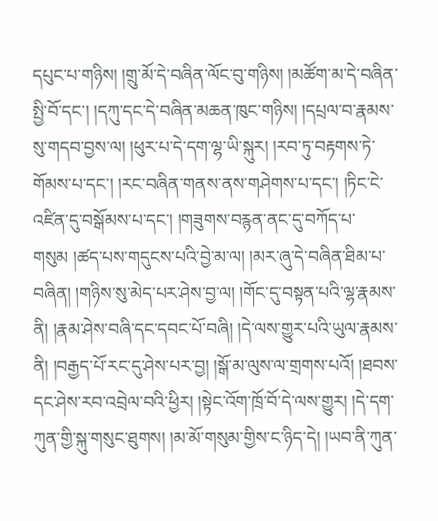དཔུང་པ་གཉིས། །གྲུ་མོ་དེ་བཞིན་ལོང་བུ་གཉིས། །མཚོག་མ་དེ་བཞིན་སྤྱི་བོ་དང་། །དཀུ་དང་དེ་བཞིན་མཆན་ཁུང་གཉིས། །དཔྲལ་བ་རྣམས་སུ་གདབ་བྱས་ལ། །ཕུར་པ་དེ་དག་ལྷ་ཡི་སྐུར། །རབ་ཏུ་བརྟགས་ཏེ་གོམས་པ་དང་། །རང་བཞིན་གནས་ནས་གཤེགས་པ་དང་། །ཏིང་ངེ་འཛིན་དུ་བསྒོམས་པ་དང་། །གཟུགས་བརྙན་ནང་དུ་བཀོད་པ་གསུམ །ཚད་པས་གདུངས་པའི་བྱེ་མ་ལ། །མར་ཞུ་དེ་བཞིན་ཐིམ་པ་བཞིན། །གཉིས་སུ་མེད་པར་ཤེས་བྱ་ལ། །གོང་དུ་བསྟན་པའི་ལྷ་རྣམས་ནི། །རྣམ་ཤེས་བཞི་དང་དབང་པོ་བཞི། །དེ་ལས་གྱུར་པའི་ཡུལ་རྣམས་ནི། །བརྒྱད་པོ་རང་དུ་ཤེས་པར་བྱ། །སྒོ་མ་ལུས་ལ་གྲགས་པའོ། །ཐབས་དང་ཤེས་རབ་འབྲེལ་བའི་ཕྱིར། །སྟེང་འོག་ཁྲོ་བོ་དེ་ལས་གྱུར། །དེ་དག་ཀུན་གྱི་སྐུ་གསུང་ཐུགས། །མ་མོ་གསུམ་གྱིས་ང་ཉིད་དེ། །ཡབ་ནི་ཀུན་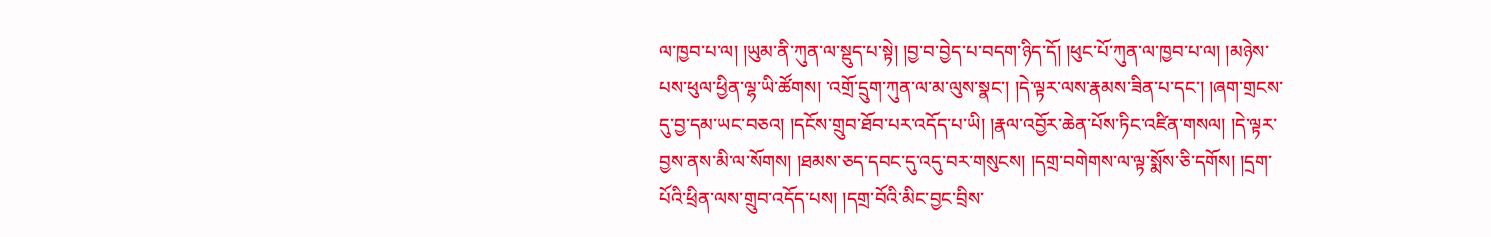ལ་ཁྱབ་པ་ལ། །ཡུམ་ནི་ཀུན་ལ་སྡུད་པ་སྟེ། །བྱ་བ་བྱེད་པ་བདག་ཉིད་དོ། །ཕུང་པོ་ཀུན་ལ་ཁྱབ་པ་ལ། །མཉེས་པས་ཕུལ་ཕྱིན་ལྷ་ཡི་ཚོགས། ་འགྲོ་དྲུག་ཀུན་ལ་མ་ལུས་སྣང་། །དེ་ལྟར་ལས་རྣམས་ཟིན་པ་དང་། །ཞག་གྲངས་དུ་བྱ་དམ་ཡང་བཅའ། །དངོས་གྲུབ་ཐོབ་པར་འདོད་པ་ཡི། །རྣལ་འབྱོར་ཆེན་པོས་ཏིང་འཛིན་གསལ། །དེ་ལྟར་བྱས་ནས་མི་ལ་སོགས། །ཐམས་ཅད་དབང་དུ་འདུ་བར་གསུངས། །དགྲ་བགེགས་ལ་ལྟ་སྨོས་ཅི་དགོས། །དྲག་པོའི་ཕྲིན་ལས་གྲུབ་འདོད་པས། །དགྲ་བོའི་མིང་བྱང་བྲིས་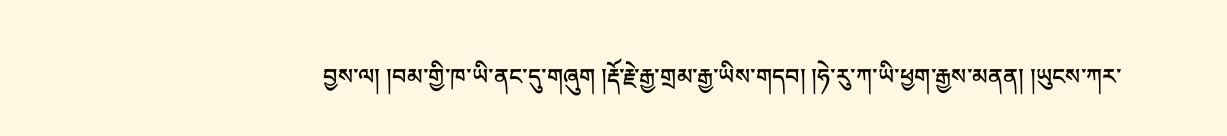བྱས་ལ། །བམ་གྱི་ཁ་ཡི་ནང་དུ་གཞུག །རྡོ་རྗེ་རྒྱ་གྲམ་རྒྱ་ཡིས་གདབ། །ཧེ་རུ་ཀ་ཡི་ཕྱག་རྒྱས་མནན། །ཡུངས་ཀར་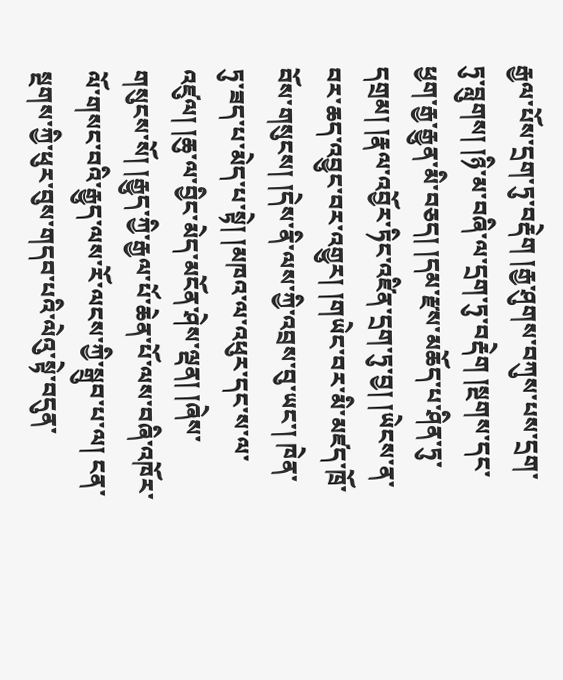རྒྱལ་པོས་དྲག་ཏུ་བརྡེག །རྒྱ་ཤུགས་བཀུས་པས་དྲག་ཏུ་བླུགས། །ཉི་མ་བཞི་ལ་དྲག་ཏུ་བརྡེག །སྔགས་དང་ཕྱག་རྒྱ་རྒྱུན་མི་བཅད། །དམ་རྫས་མཆོད་པ་ཤིན་ཏུ་དགྲམ། །རྣལ་འབྱོར་ཏིང་འཛིན་དྲག་ཏུ་བྱ། །ཡེངས་ན་བར་ཆད་འབྱུང་བར་འགྱུར། །གཡེང་བར་མི་མཛད་ཁྲོ་བོས་གསུངས། །དེས་ནི་ལས་ཀྱི་འབྲས་བུ་ཡང་། ཁེན་ཏུ་ཟད་པ་མེད་པ་སྟེ། །མཁའ་ལ་འཕུར་དང་ས་ལ་འཛུལ། །ཆུ་ལ་བྱིང་མེད་མངོན་ཤེས་ལྡན། །ཞེས་གསུངས་སོ། །རྒྱུད་ཀྱི་རྒྱལ་པོ་ཆེན་པོ་ལས་བཞི་འཁོར་ལོ་གསང་བའི་རྒྱུད་ལས་རོ་ལངས་ཀྱི་སྒྲུབ་པ་ལ། ངན་སྔགས་ཀྱི་ཕུར་བུས་གདབ་པའི་ལེའུ་སྟེ་བདུན་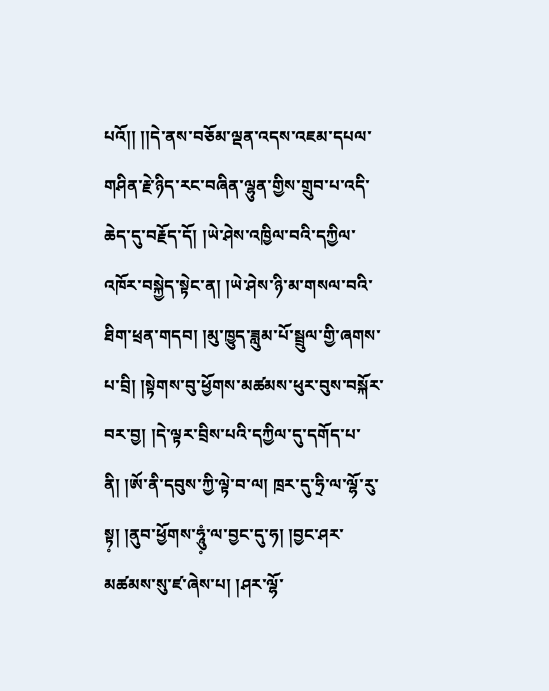པའོ།། །།དེ་ནས་བཅོམ་ལྡན་འདས་འཇམ་དཔལ་གཤིན་རྗེ་ཉིད་རང་བཞིན་ལྷུན་གྱིས་གྲུབ་པ་འདི་ཆེད་དུ་བརྗོད་དོ། །ཡེ་ཤེས་འཁྱིལ་བའི་དཀྱིལ་འཁོར་བསྐྱེད་སྟེང་ན། །ཡེ་ཤེས་ཉི་མ་གསལ་བའི་ཐིག་ཕྲན་གདབ། །མུ་ཁྱུད་ཟླུམ་པོ་སྦྲུལ་གྱི་ཞགས་པ་བྲི། །སྟེགས་བུ་ཕྱོགས་མཚམས་ཕུར་བུས་བསྐོར་བར་བྱ། །དེ་ལྟར་བྲིས་པའི་དཀྱིལ་དུ་དགོད་པ་ནི། །ཨོ་ནི་དབུས་ཀྱི་ལྟེ་བ་ལ། ཁྲར་དུ་ཧྲི་ལ་ལྷོ་རུ་སྟ༷། །ནུབ་ཕྱོགས་ཧཱུཾ༷་ལ་བྱང་དུ་ཧ། །བྱང་ཤར་མཚམས་སུ་ཛ་ཞེས་པ། །ཤར་ལྷོ་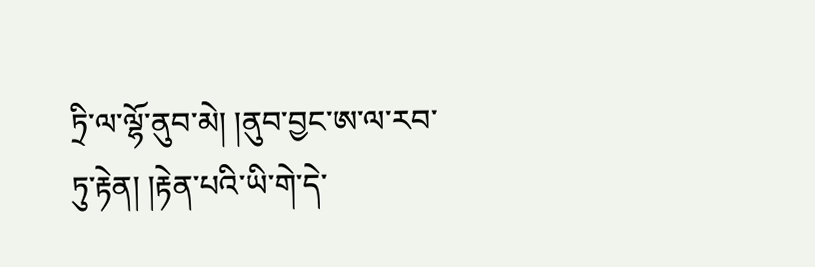ཏྲི་ལ་ལྷོ་ནུབ་མེ། །ནུབ་བྱང་ཨ་ལ་རབ་ཏུ་རྟེན། །རྟེན་པའི་ཡི་གེ་དེ་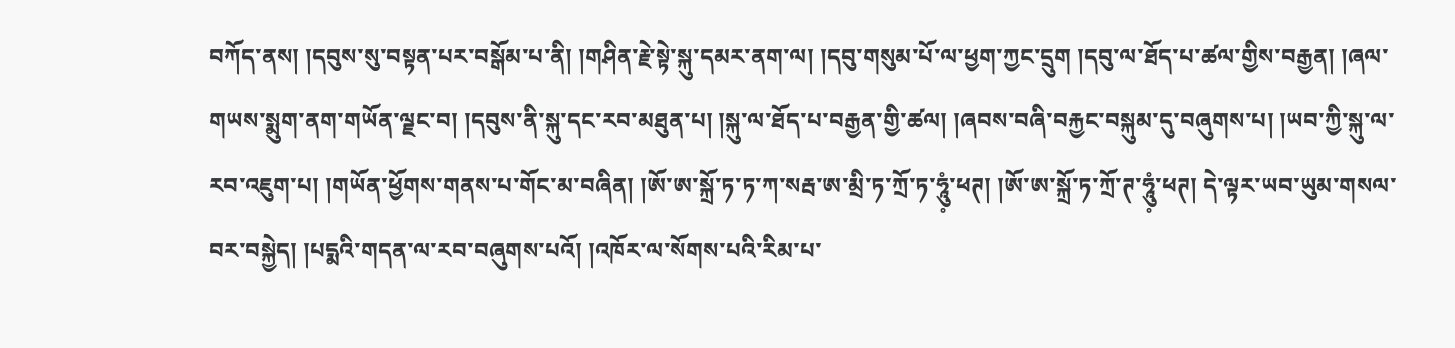བཀོད་ནས། །དབུས་སུ་བསྟན་པར་བསྒོམ་པ་ནི། །གཤིན་རྗེ་སྟེ་སྐུ་དམར་ནག་ལ། །དབུ་གསུམ་པོ་ལ་ཕྱག་ཀྱང་དྲུག །དབུ་ལ་ཐོད་པ་ཚལ་གྱིས་བརྒྱན། །ཞལ་གཡས་སྨུག་ནག་གཡོན་ལྗང་བ། །དབུས་ནི་སྐུ་དང་རབ་མཐུན་པ། །སྐུ་ལ་ཐོད་པ་བརྒྱན་གྱི་ཚལ། །ཞབས་བཞི་བརྐྱང་བསྐུམ་དུ་བཞུགས་པ། །ཡབ་ཀྱི་སྐུ་ལ་རབ་འཇུག་པ། །གཡོན་ཕྱོགས་གནས་པ་གོང་མ་བཞིན། །ཨོ་ཨ་སྐྲོ་ཏ་ཏ་ཀ་སརྦ་ཨ་མྲི་ཏ་ཀྲོ་ཏ་ཧཱུཾ༷་ཕཊ། །ཨོ་ཨ་སྐྲོ་ཏ་ཀྲོ་ཊ་ཧཱུཾ༷་ཕཊ། དེ་ལྟར་ཡབ་ཡུམ་གསལ་བར་བསྐྱེད། །པདྨའི་གདན་ལ་རབ་བཞུགས་པའོ། །འཁོར་ལ་སོགས་པའི་རིམ་པ་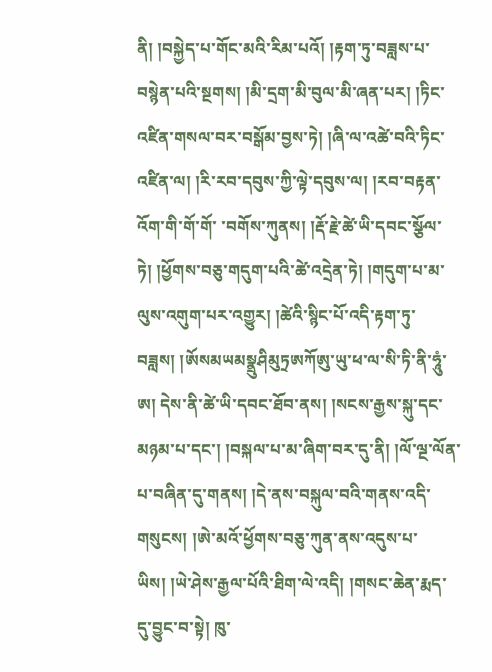ནི། །བསྐྱེད་པ་གོང་མའི་རིམ་པའོ། །རྟག་ཏུ་བཟླས་པ་བསྙེན་པའི་སྔགས། །མི་དྲག་མི་བུལ་མི་ཞན་པར། །ཏིང་འཛིན་གསལ་བར་བསྒོམ་བྱས་ཏེ། །ཞི་ལ་འཚེ་བའི་ཏིང་འཛིན་ལ། །རི་རབ་དབུས་ཀྱི་ལྟེ་དབུས་ལ། །རབ་བརྟན་འོག་གི་གོ་གོ་ ་བགོས་ཀུནས། །རྡོ་རྗེ་ཚེ་ཡི་དབང་སྩོལ་ཏེ། །ཕྱོགས་བཅུ་གདུག་པའི་ཚེ་འདྲེན་ཏེ། །གདུག་པ་མ་ལུས་འགུག་པར་འགྱུར། །ཚེའི་སྙིང་པོ་འདི་རྟག་ཏུ་བཟླས། །ཨོསམཡམསྣྲུཤིམུཏྲཨཀོཨུ་ཡུ་ཕ་ལ་སི་ཏི་ནི་ཧཱུཾ་ཨ། དེས་ནི་ཚེ་ཡི་དབང་ཐོབ་ནས། །སངས་རྒྱས་སྐུ་དང་མཉམ་པ་དང་། །བསྐལ་པ་མ་ཞིག་བར་དུ་ནི། །ལོ་ལྔ་ལོན་པ་བཞིན་དུ་གནས། །དེ་ནས་བསྐུལ་བའི་གནས་འདི་གསུངས། །ཨེ་མའོ་ཕྱོགས་བཅུ་ཀུན་ནས་འདུས་པ་ཡིས། །ཡེ་ཤེས་རྒྱལ་པོའི་ཐིག་ལེ་འདི། །གསང་ཆེན་རྨད་དུ་བྱུང་བ་སྟེ། ཁུ་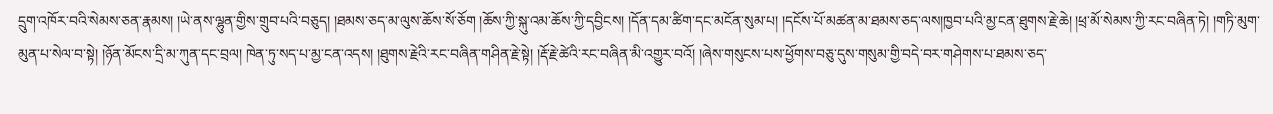དྲུག་འཁོར་བའི་སེམས་ཅན་རྣམས། །ཡེ་ནས་ལྷུན་གྱིས་གྲུབ་པའི་བཅུད། །ཐམས་ཅད་མ་ལུས་ཆོས་སོ་ཅོག །ཆོས་ཀྱི་སྐུ་འམ་ཆོས་ཀྱི་དབྱིངས། །དོན་དམ་ཚིག་དང་མངོན་སུམ་པ། །དངོས་པོ་མཚན་མ་ཐམས་ཅད་ལས།ཁྱབ་པའི་མྱ་ངན་ཐུགས་རྗེ་ཆེ། །ཕྲ་མོ་སེམས་ཀྱི་རང་བཞིན་ཏེ། །གཏི་མུག་མུན་པ་སེལ་བ་སྟེ། །ཉོན་མོངས་དྲི་མ་ཀུན་དང་བྲལ། ཁེན་ཏུ་སད་པ་མྱ་ངན་འདས། །ཐུགས་རྗེའི་རང་བཞིན་གཤིན་རྗེ་སྟེ། །རྡོ་རྗེ་ཚེའི་རང་བཞིན་མི་འགྱུར་བའོ། །ཞེས་གསུངས་པས་ཕྱོགས་བཅུ་དུས་གསུམ་གྱི་བདེ་བར་གཤེགས་པ་ཐམས་ཅད་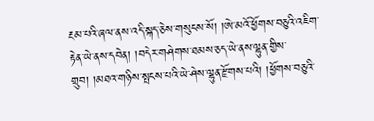རྔམ་པའི་ཞལ་ནས་འདི་སྐད་ཅེས་གསུངས་སོ། །ཨེ་མའོ་ཕྱོགས་བཅུའི་འཇིག་རྟེན་ཡེ་ནས་དབེན། །བདེར་གཤེགས་ཐམས་ཅད་ཡེ་ནས་ལྷུན་གྱིས་གྲུབ། །མཐའ་གཉིས་སྤངས་པའི་ཡེ་ཤེས་ལྷུན་རྫོགས་པའི། །ཕྱོགས་བཅུའི་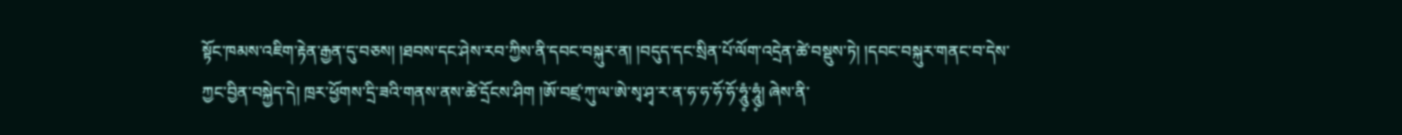སྟོང་ཁམས་འཇིག་རྟེན་རྒྱན་དུ་བཅས། །ཐབས་དང་ཤེས་རབ་ཀྱིས་ནི་དབང་བསྐུར་ན། །བདུད་དང་སྲིན་པོ་ལོག་འདྲེན་ཚེ་བསྡུས་ཏེ། །དབང་བསྐུར་གནང་བ་དེས་ཀྱང་བྱིན་བསྐྱེད་དེ། ཁྲར་ཕྱོགས་དྲི་ཟའི་གནས་ནས་ཚེ་དྲོངས་ཤིག །ཨོ་བཛྲ་ཀུ་ལ་ཨེ་སྭ་ཤྭ་ར་ན་ཧ་ཧ་ཧོ་ཧོ་ཧཱུཾ༷་ཧཱུཾ༷། ཞེས་ནི་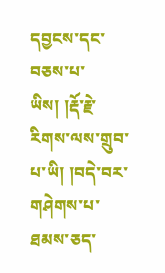དབྱངས་དང་བཅས་པ་ཡིས། །རྡོ་རྗེ་རིགས་ལས་གྲུབ་པ་ཡི། །བདེ་བར་གཤེགས་པ་ཐམས་ཅད་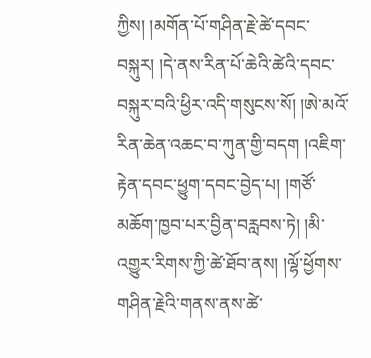ཀྱིས། །མགོན་པོ་གཤིན་རྗེ་ཚེ་དབང་བསྐུར། །དེ་ནས་རིན་པོ་ཆེའི་ཚེའི་དབང་བསྐུར་བའི་ཕྱིར་འདི་གསུངས་སོ། །ཨེ་མའོ་རིན་ཆེན་འཆང་བ་ཀུན་གྱི་བདག །འཇིག་རྟེན་དབང་ཕྱུག་དབང་བྱེད་པ། །གཙོ་མཆོག་ཁྱབ་པར་བྱིན་བརླབས་ཏེ། །མི་འགྱུར་རིགས་ཀྱི་ཚེ་ཐོབ་ནས། །ལྷོ་ཕྱོགས་གཤིན་རྗེའི་གནས་ནས་ཚེ་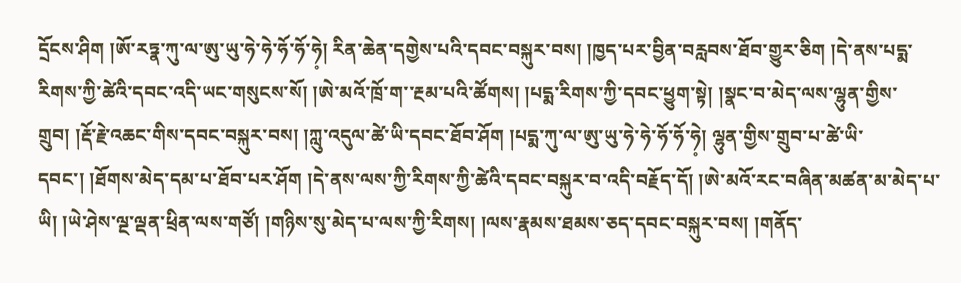དྲོངས་ཤིག །ཨོ་རཏྣ་ཀུ་ལ་ཨུ་ཡུ་ཧེ་ཧེ་ཧོ་ཧོ་ཧེ༷། རིན་ཆེན་དགྱེས་པའི་དབང་བསྐུར་བས། །ཁྱད་པར་བྱིན་བརླབས་ཐོབ་གྱུར་ཅིག །དེ་ནས་པདྨ་རིགས་ཀྱི་ཚེའི་དབང་འདི་ཡང་གསུངས་སོ། །ཨེ་མའོ་ཁྲོ་ག་་རྔམ་པའི་ཚོགས། །པདྨ་རིགས་ཀྱི་དབང་ཕྱུག་སྟེ། །སྣང་བ་མེད་ལས་ལྷུན་གྱིས་གྲུབ། །རྡོ་རྗེ་འཆང་གིས་དབང་བསྐུར་བས། །ཀླུ་འདུལ་ཚེ་ཡི་དབང་ཐོབ་ཤོག །པདྨ་ཀུ་ལ་ཨུ་ཡུ་ཧེ་ཧེ་ཧོ་ཧོ་ཧེ༷། ལྷུན་གྱིས་གྲུབ་པ་ཚེ་ཡི་དབང་། །ཐོགས་མེད་དམ་པ་ཐོབ་པར་ཤོག །དེ་ནས་ལས་ཀྱི་རིགས་ཀྱི་ཚེའི་དབང་བསྐུར་བ་འདི་བརྗོད་དོ། །ཨེ་མའོ་རང་བཞིན་མཚན་མ་མེད་པ་ཡི། །ཡེ་ཤེས་ལྔ་ལྡན་ཕྲིན་ལས་གཙོ། །གཉིས་སུ་མེད་པ་ལས་ཀྱི་རིགས། །ལས་རྣམས་ཐམས་ཅད་དབང་བསྐུར་བས། །གནོད་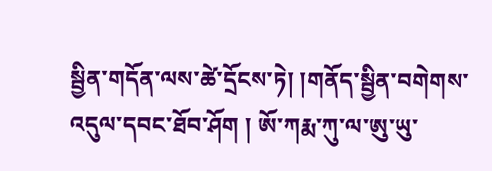སྦྱིན་གདོན་ལས་ཚེ་དྲོངས་ཏེ། །གནོད་སྦྱིན་བགེགས་འདུལ་དབང་ཐོབ་ཤོག ། ཨོ་ཀརྨ་ཀུ་ལ་ཨུ་ཡུ་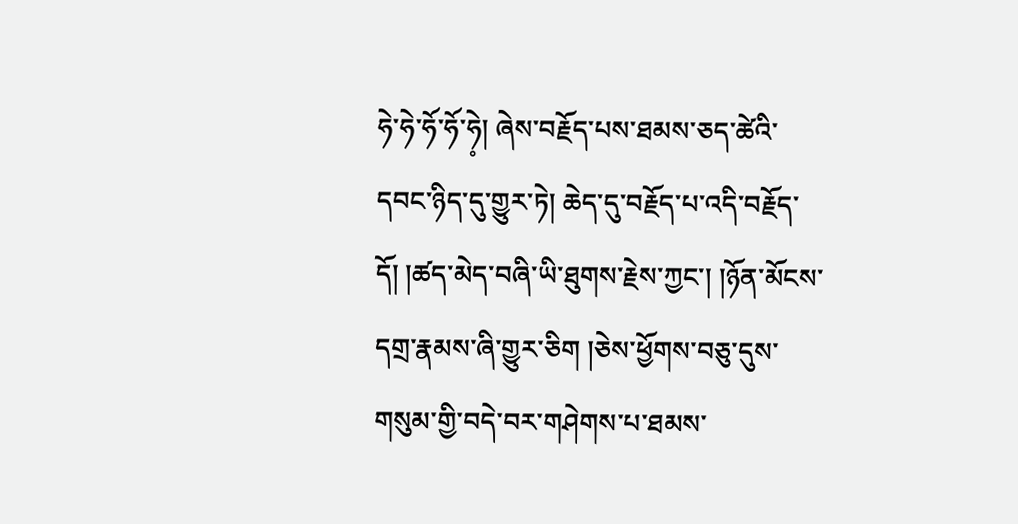ཧེ་ཧེ་ཧོ་ཧོ་ཧེ༷། ཞེས་བརྗོད་པས་ཐམས་ཅད་ཚེའི་དབང་ཉིད་དུ་གྱུར་ཏེ། ཆེད་དུ་བརྗོད་པ་འདི་བརྗོད་དོ། །ཚད་མེད་བཞི་ཡི་ཐུགས་རྗེས་ཀྱང་། །ཉོན་མོངས་དགྲ་རྣམས་ཞི་གྱུར་ཅིག །ཅེས་ཕྱོགས་བཅུ་དུས་གསུམ་གྱི་བདེ་བར་གཤེགས་པ་ཐམས་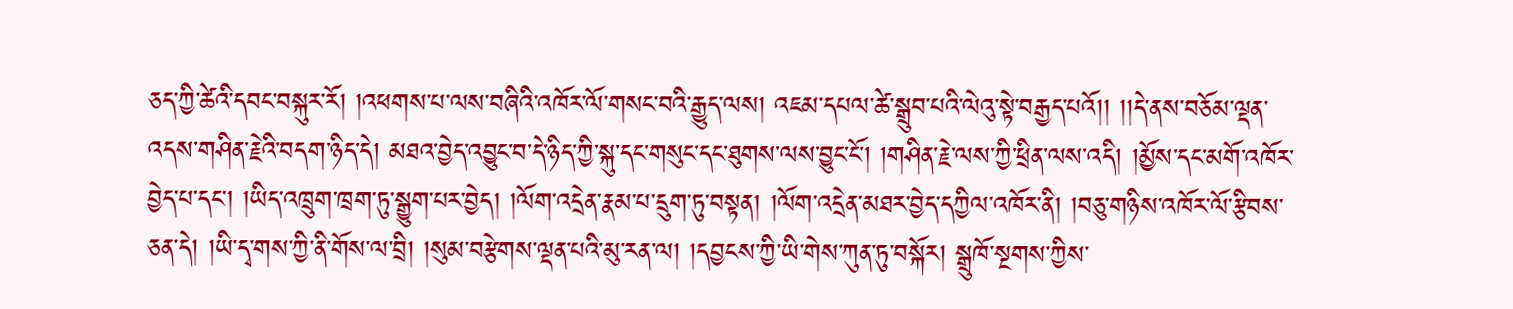ཅད་ཀྱི་ཚེའི་དབང་བསྐུར་རོ། །འཕགས་པ་ལས་བཞིའི་འཁོར་ལོ་གསང་བའི་རྒྱུད་ལས། འཇམ་དཔལ་ཚེ་སྒྲུབ་པའི་ལེའུ་སྟེ་བརྒྱད་པའོ།། །།དེ་ནས་བཅོམ་ལྡན་འདས་གཤིན་རྗེའི་བདག་ཉིད་དེ། མཐའ་བྱེད་འབྱུང་བ་དེ་ཉིད་ཀྱི་སྐུ་དང་གསུང་དང་ཐུགས་ལས་བྱུང་ངོ་། །གཤིན་རྗེ་ལས་ཀྱི་ཕྲིན་ལས་འདི། །མྱོས་དང་མགོ་འཁོར་བྱེད་པ་དང་། །ཡིད་འཁྲུག་ཁྲག་ཏུ་སྒྱུག་པར་བྱེད། །ལོག་འདྲེན་རྣམ་པ་དྲུག་ཏུ་བསྟན། །ལོག་འདྲེན་མཐར་བྱེད་དཀྱིལ་འཁོར་ནི། །བཅུ་གཉིས་འཁོར་ལོ་རྩིབས་ཅན་དེ། །ཡི་དྭ་གས་ཀྱི་ནི་གོས་ལ་བྲི། །སུམ་བརྩེགས་ལྡན་པའི་མུ་རན་ལ། །དབྱངས་ཀྱི་ཡི་གེས་ཀུན་ཏུ་བསྐོར། སྒྲུཁོ་སྔགས་ཀྱིས་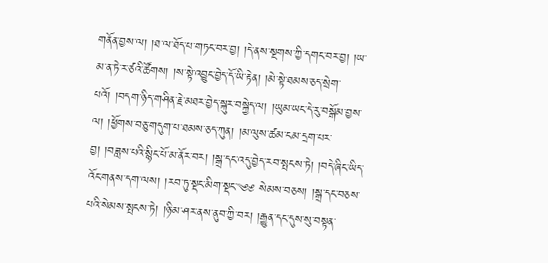གནོན་བྱས་ལ། །ཐ་ལ་ཐོད་པ་གཏང་བར་བྱ། །དེ་ནས་སྔགས་ཀྱི་དགང་བར་བྱ། །ཡ་མ་ན་ཏེ་ར་ཙའི་ཚོགས། །ས་སྟེ་འབྱུང་བྱེད་དོ་ཡི་རྟེན། །མེ་སྟེ་ཐམས་ཅད་སྲེག་པའོ། །བདག་ཉིད་གཤིན་རྗེ་མཐར་བྱེད་སྐུར་བསྐྱེད་ལ། །ཡུམ་ཡང་དེ་རུ་བསྒོམ་བྱས་ལ། །ཕྱོགས་བཅུ་གདུག་པ་ཐམས་ཅད་ཀུན། །མ་ལུས་ཚམ་ངམ་དྲག་པར་བྱ། །བཟླས་པའི་སྙིང་པོ་མ་ནོར་བར། །སྒྲ་དང་འདུ་བྱེད་རབ་སྤངས་ཏེ། །བདེ་ཞིང་ཡིད་འོང་གནས་དག་ལས། །རབ་ཏུ་སྡང་མིག་སྡང་༄༅ སེམས་བཅས། །སྒྲ་དང་བཅས་པའི་སེམས་སྤངས་ཏེ། །ཉི་མ་ཤར་ནས་ནུབ་ཀྱི་བར། །རྒྱུན་དང་དུས་སུ་བསྟན་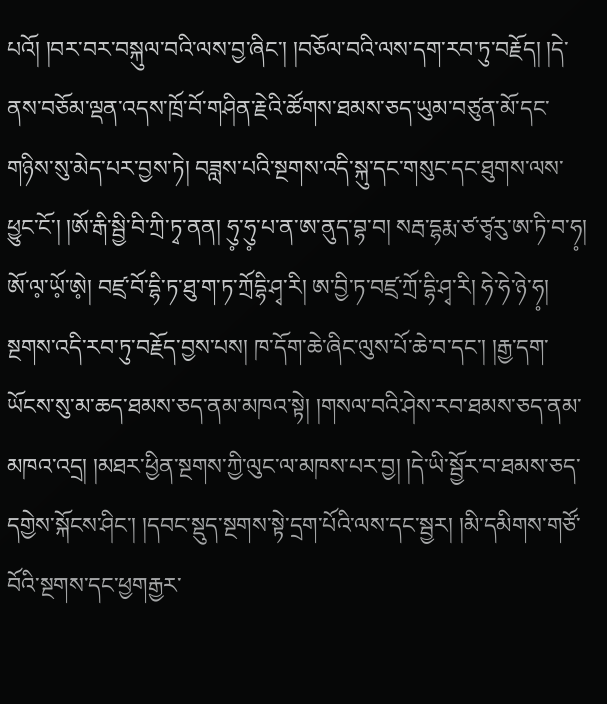པའོ། །བར་བར་བསྐུལ་བའི་ལས་བྱ་ཞིང་། །བཅོལ་བའི་ལས་དག་རབ་ཏུ་བརྗོད། །དེ་ནས་བཅོམ་ལྡན་འདས་ཁྲོ་བོ་གཤིན་རྗེའི་ཚོགས་ཐམས་ཅད་ཡུམ་བཙུན་མོ་དང་གཉིས་སུ་མེད་པར་བྱས་ཏེ། བཟླས་པའི་སྔགས་འདི་སྐུ་དང་གསུང་དང་ཐུགས་ལས་ཕྱུང་ངོ་། །ཨོ་རྒི་སྦྱི་བི་ཀྲི་ཏྭ་ནན། ཧུ༷་ཧུ༷་པ་ན་ཨ་ནུད་བྷ་བ། སརྦ་དྷརྨ་ཙ་ཙྭརུ་ཨ་ཏི་བ་ཧ༷། ཨོ་ལ༷་ཡོ༷་ཨེ༷། བཛྲ་བོ་དྷི་ཏ་ཐུ་ག་ཏ་ཀྲོདྷི་ཤྭ་རི། ཨ་བྱི་ཏ་བཛྲ་ཀྲོ་དྷི་ཤྭ་རི། ཧེ་ཧེ་ཉེ་ཧ༷། སྔགས་འདི་རབ་ཏུ་བརྗོད་བྱས་པས། ཁ་དོག་ཆེ་ཞིང་ལུས་པོ་ཆེ་བ་དང་། །རྒྱ་དག་ཡོངས་སུ་མ་ཆད་ཐམས་ཅད་ནམ་མཁའ་སྟེ། །གསལ་བའི་ཤེས་རབ་ཐམས་ཅད་ནམ་མཁའ་འདྲ། །མཐར་ཕྱིན་སྔགས་ཀྱི་ལུང་ལ་མཁས་པར་བྱ། །དེ་ཡི་སྦྱོར་བ་ཐམས་ཅད་དགྱེས་སྐོངས་ཤིང་། །དབང་སྡུད་སྔགས་སྟེ་དྲག་པོའི་ལས་དང་སྦྱར། །མི་དམིགས་གཙོ་བོའི་སྔགས་དང་ཕྱགརྒྱར་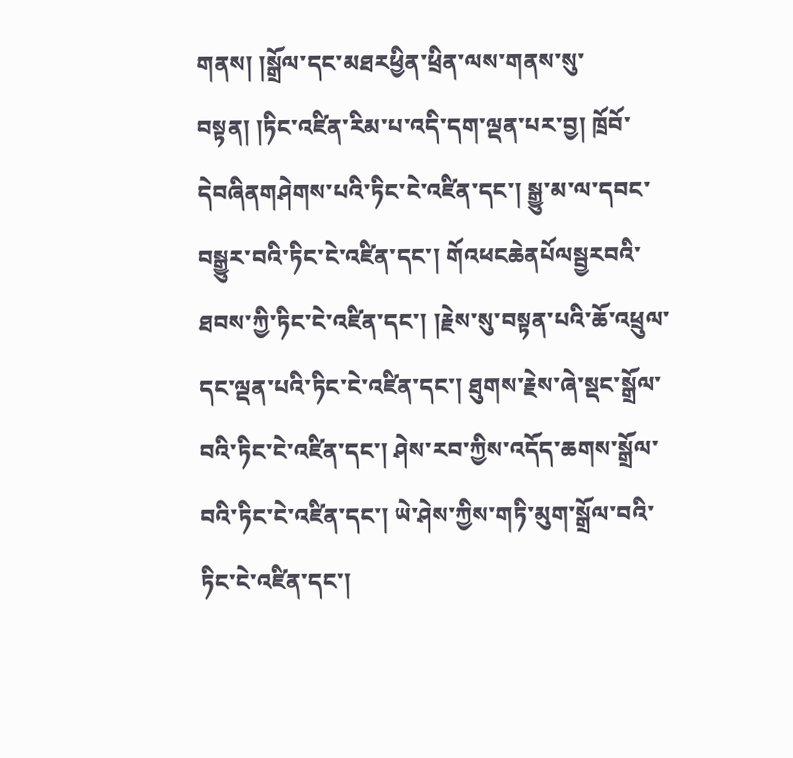གནས། །སྒྲོལ་དང་མཐརཕྱིན་ཕྲིན་ལས་གནས་སུ་བསྟན། །ཏིང་འཛིན་རིམ་པ་འདི་དག་ལྡན་པར་བྱ། ཁྲོབོ་དེབཞིནགཤེགས་པའི་ཏིང་ངེ་འཛིན་དང་། སྒྱུ་མ་ལ་དབང་བསྒྱུར་བའི་ཏིང་ངེ་འཛིན་དང་། གོའཕངཆེནཔོལསྦྱརབའི་ཐབས་ཀྱི་ཏིང་ངེ་འཛིན་དང་། །རྗེས་སུ་བསྟན་པའི་ཆོ་འཕྲུལ་དང་ལྡན་པའི་ཏིང་ངེ་འཛིན་དང་། ཐུགས་རྗེས་ཞེ་སྡང་སྒྲོལ་བའི་ཏིང་ངེ་འཛིན་དང་། ཤེས་རབ་ཀྱིས་འདོད་ཆགས་སྒྲོལ་བའི་ཏིང་ངེ་འཛིན་དང་། ཡེ་ཤེས་ཀྱིས་གཏི་མུག་སྒྲོལ་བའི་ཏིང་ངེ་འཛིན་དང་།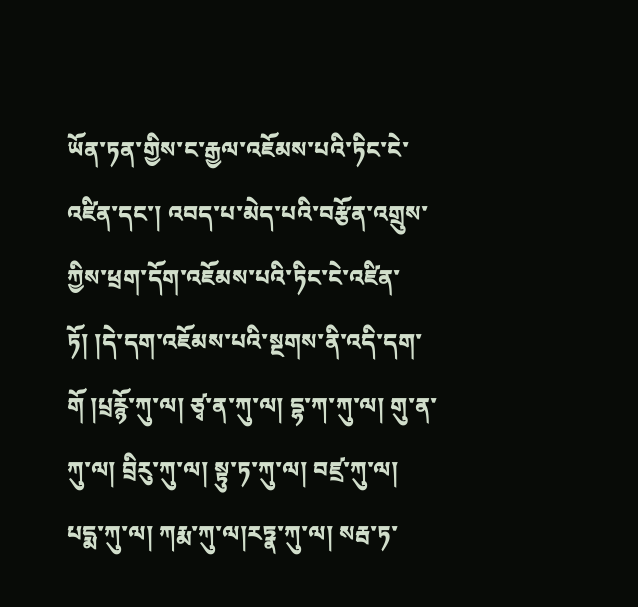ཡོན་ཏན་གྱིས་ང་རྒྱལ་འཇོམས་པའི་ཏིང་ངེ་འཛིན་དང་། འབད་པ་མེད་པའི་བརྩོན་འགྲུས་ཀྱིས་ཕྲག་དོག་འཇོམས་པའི་ཏིང་ངེ་འཛིན་ཏོ། །དེ་དག་འཇོམས་པའི་སྔགས་ནི་འདི་དག་གོ །པྲརྙོ་ཀུ་ལ། ཙྭ་ན་ཀུ་ལ། དྷ་ཀ་ཀུ་ལ། གུ་ན་ཀུ་ལ། བྲིརུ་ཀུ་ལ། སྟུ་ཏ་ཀུ་ལ། བཛྲ་ཀུ་ལ། པདྨ་ཀུ་ལ། ཀརྨ་ཀུ་ལ།རཏྣ་ཀུ་ལ། སརྦ་ཏ་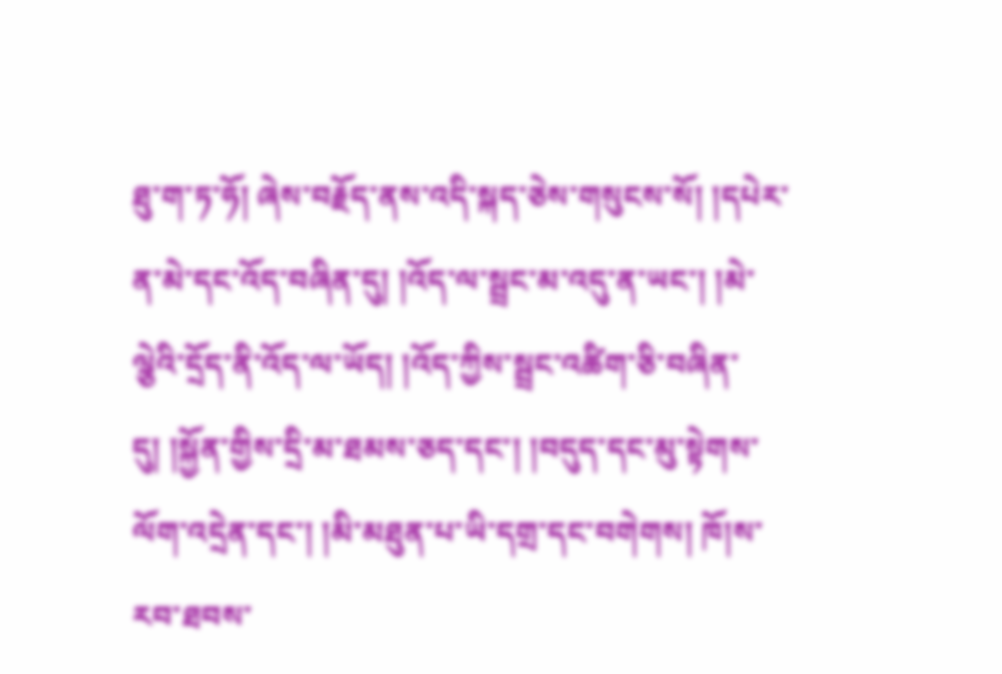ཐུ་ག་ཏ་ཧོ། ཞེས་བརྗོད་ནས་འདི་སྐད་ཅེས་གསུངས་སོ། །དཔེར་ན་མེ་དང་འོད་བཞིན་དུ། །འོད་ལ་སྦྲང་མ་འདུ་ན་ཡང་། །མེ་ལྕེའི་དྲོད་ནི་འོད་ལ་ཡོད། །འོད་ཀྱིས་སྦྲང་འཚིག་ཅི་བཞིན་དུ། །སྐྱོན་གྱིས་དྲི་མ་ཐམས་ཅད་དང་། །བདུད་དང་མུ་སྟེགས་ལོག་འདྲེན་དང་། །མི་མཐུན་པ་ཡི་དགྲ་དང་བགེགས། ཁོ།ས་རབ་ཐབས་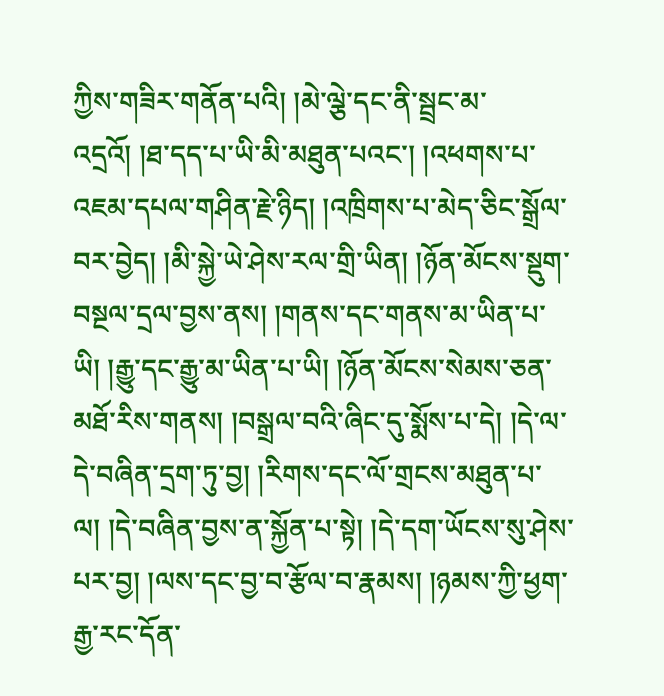ཀྱིས་གཟིར་གནོན་པའི། །མེ་ལྕེ་དང་ནི་སྦྲང་མ་འདྲའོ། །ཐ་དད་པ་ཡི་མི་མཐུན་པའང་། །འཕགས་པ་འཇམ་དཔལ་གཤིན་རྗེ་ཉིད། །འཁྲིགས་པ་མེད་ཅིང་སྒྲོལ་བར་བྱེད། །མི་སྐྱེ་ཡེ་ཤེས་རལ་གྲི་ཡིན། །ཉོན་མོངས་སྡུག་བསྔལ་དྲལ་བྱས་ནས། །གནས་དང་གནས་མ་ཡིན་པ་ཡི། །རྒྱུ་དང་རྒྱུ་མ་ཡིན་པ་ཡི། །ཉོན་མོངས་སེམས་ཅན་མཐོ་རིས་གནས། །བསྒྲལ་བའི་ཞིང་དུ་སྨོས་པ་དེ། །དེ་ལ་དེ་བཞིན་དྲག་ཏུ་བྱ། །རིགས་དང་ལོ་གྲངས་མཐུན་པ་ལ། །དེ་བཞིན་བྱས་ན་སྐྱོན་པ་སྟེ། །དེ་དག་ཡོངས་སུ་ཤེས་པར་བྱ། །ལས་དང་བྱ་བ་རྩོལ་བ་རྣམས། །ཉམས་ཀྱི་ཕྱག་རྒྱ་རང་དོན་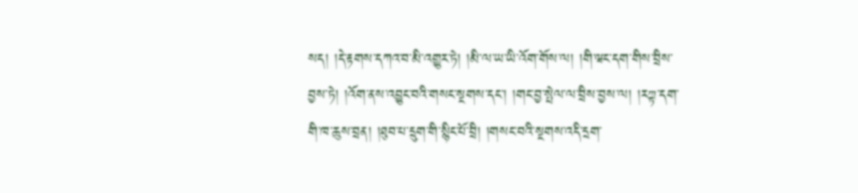སད། །དེ་རྟགས་དཀའ་བ་མི་འགྱུར་ཏེ། །མི་ལ་ཡ་ཡི་འོག་གོས་ལ། །གི་ཝང་དག་གིས་བྲིས་བྱས་ཏེ། །འོག་ནས་འབྱུང་བའི་གསང་སྔགས་དང་། །གང་བྱ་སྤེལ་ལ་བྲིས་བྱས་ལ། །རཀྟ་དག་གི་ཁ་ཆུས་བྲན། །ཐུབ་པ་དྲུག་གི་སྙིང་པོ་བྲི། །གསང་བའི་སྔགས་འདི་དྲག་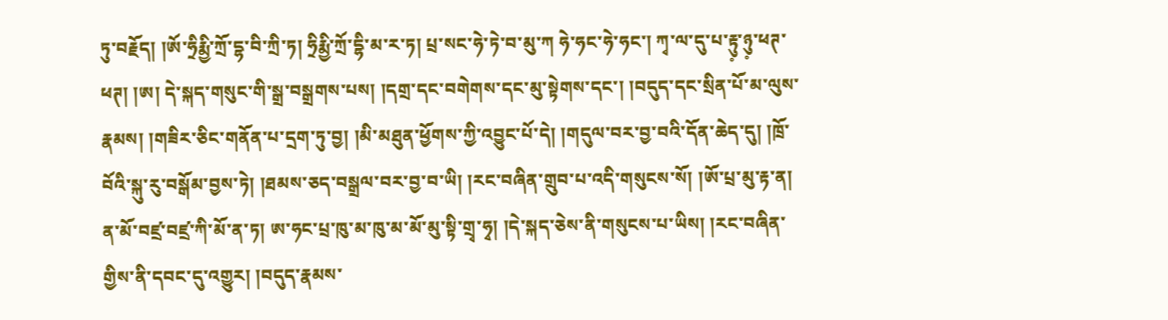ཏུ་བརྗོད། །ཨོ་ཧྲིརྨྱི་ཀྲོ་དྷ་བི་ཀྲི་ཏ། ཧྲིརྨྱི་ཀྲོ་དྷི་མ་ར་ཏ། པྲ་སང་ཧེ་ཏེ་བ་མུ་ཀ ཧེ་ཧང་ཧེ་ཧང་། ཀྭ་ལ་དུ་པ་རྟུ༷་ཉུ༷་ཕཊ་ཕཊ། །ཨ། དེ་སྐད་གསུང་གི་སྒྲ་བསྒྲགས་པས། །དགྲ་དང་བགེགས་དང་མུ་སྟེགས་དང་། །བདུད་དང་སྲིན་པོ་མ་ལུས་རྣམས། །གཟིར་ཅིང་གནོན་པ་དྲག་ཏུ་བྱ། །མི་མཐུན་ཕྱོགས་ཀྱི་འབྱུང་པོ་དེ། །གདུལ་བར་བྱ་བའི་དོན་ཆེད་དུ། །ཁྲོ་བོའི་སྐུ་རུ་བསྒོམ་བྱས་ཏེ། །ཐམས་ཅད་བསྒྲལ་བར་བྱ་བ་ཡི། །རང་བཞིན་གྲུབ་པ་འདི་གསུངས་སོ། །ཨོ་པྲ་མུ་རྟ་ན། ན་མོ་བཛྲ་བཛྲ་ཀི་མོ་ན་ཏ། ཨ་ཧང་པྲ་ཁུ་མ་ཁུ་མ་མོ་མུ་སྟི་གྲྭ་ཧྭ། །དེ་སྐད་ཅེས་ནི་གསུངས་པ་ཡིས། །རང་བཞིན་གྱིས་ནི་དབང་དུ་འགྱུར། །བདུད་རྣམས་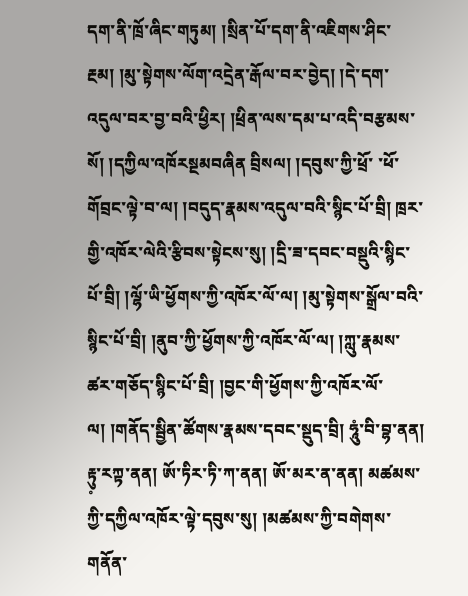དག་ནི་ཁྲོ་ཞིང་གཏུམ། །སྲིན་པོ་དག་ནི་འཇིགས་ཤིང་རྔམ། །མུ་སྟེགས་ལོག་འདྲེན་རྒོལ་བར་བྱེད། །དེ་དག་འདུལ་བར་བྱ་བའི་ཕྱིར། །ཕྲིན་ལས་དམ་པ་འདི་བརྩམས་སོ། །དཀྱིལ་འཁོརསྔམབཞིན བྲིསལ། །དབུས་ཀྱི་ཕྲོ་ ་ཕོ་གོབྲང་ལྟེ་བ་ལ། །བདུད་རྣམས་འདུལ་བའི་སྙིང་པོ་བྲི། ཁྲར་གྱི་འཁོར་ལེའི་རྩིབས་སྟེངས་སུ། །དྲི་ཟ་དབང་བསྡུའི་སྙིང་པོ་བྲི། །ལྷོ་ཡི་ཕྱོགས་ཀྱི་འཁོར་ལོ་ལ། །མུ་སྟེགས་སྒྲོལ་བའི་སྙིང་པོ་བྲི། །ནུབ་ཀྱི་ཕྱོགས་ཀྱི་འཁོར་ལོ་ལ། །ཀླུ་རྣམས་ཚར་གཅོད་སྙིང་པོ་བྲི། །བྱང་གི་ཕྱོགས་ཀྱི་འཁོར་ལོ་ལ། །གནོད་སྦྱིན་ཚོགས་རྣམས་དབང་སྡུད་བྲི། ཧཱུཾ་བི་བྷ་ནན། རྟུ༷་རཀྟ་ནན། ཨོ་ཏིར་ཏི་ཀ་ནན། ཨོ་མར་ན་ནན། མཚམས་ཀྱི་དཀྱིལ་འཁོར་ལྟེ་དབུས་སུ། །མཚམས་ཀྱི་བགེགས་གནོན་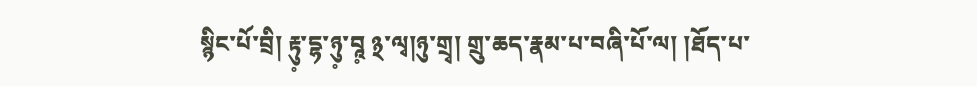སྙིང་པོ་བྲི། རྟུ༷་དྷ་ཉུ༷་བཱ༷ ྅་ལྭ།ཉུ་གྲྭ། གྲུ་ཆད་རྣམ་པ་བཞི་པོ་ལ། །ཐོད་པ་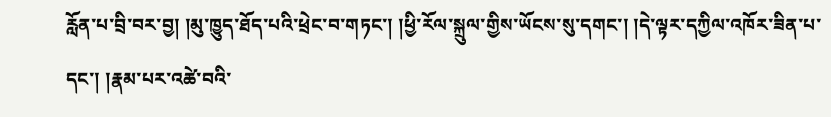རློན་པ་བྲི་བར་བྱ། །མུ་ཁྱུད་ཐོད་པའི་ཕྲེང་བ་གཏང་། །ཕྱི་རོལ་སྐྲུལ་གྱིས་ཡོངས་སུ་དགང་། །དེ་ལྟར་དཀྱིལ་འཁོར་ཟིན་པ་དང་། །རྣམ་པར་འཚེ་བའི་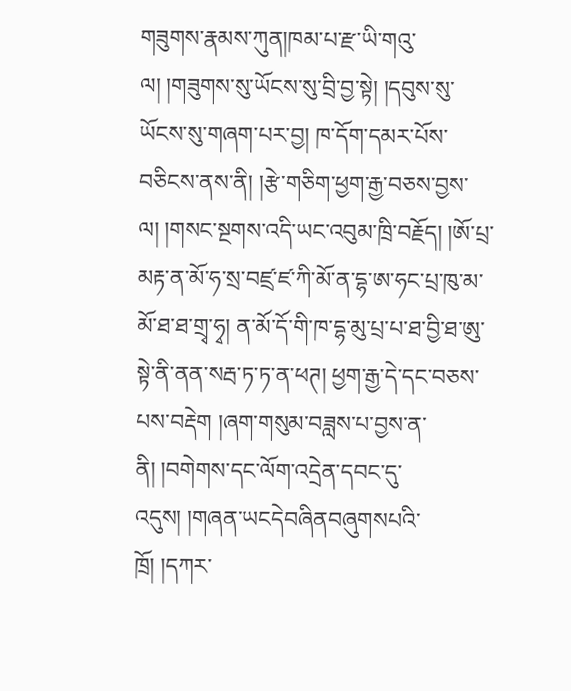གཟུགས་རྣམས་ཀུན།ཁམ་པ་རྫ་ཡི་གའུ་ལ། །གཟུགས་སུ་ཡོངས་སུ་བྲི་བྱ་སྟེ། །དབུས་སུ་ཡོངས་སུ་གཞག་པར་བྱ། ཁ་དོག་དམར་པོས་བཅིངས་ནས་ནི། །རྩེ་གཅིག་ཕྱག་རྒྱ་བཅས་བྱས་ལ། །གསང་སྔགས་འདི་ཡང་འབུམ་ཁྲི་བརྗོད། །ཨོ་པྲ་མརྟ་ན་མོ་ཧ་སྲ་བཛྲ་ཛ་ཀི་མོ་ན་དྷ་ཨ་ཧང་པྲ་ཁུ་མ་མོ་ཐ་ཐ་གྲྭ་ཧྭ། ན་མོ་དོ་གི་ཁ་དྷ་མུ་པྲ་པ་ཐ་བྱི་ཐ་ཨུ་སྟེ་ནི་ནན་སརྦ་ཏ་ཏ་ན་ཕཊ། ཕྱག་རྒྱ་དེ་དང་བཅས་པས་བརྡེག །ཞག་གསུམ་བཟླས་པ་བྱས་ན་ནི། །བགེགས་དང་ལོག་འདྲེན་དབང་དུ་འདུས། །གཞན་ཡངདེབཞིནབཞུགསཔའི་ཁྲོ། །དཀར་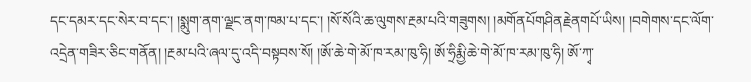དང་དམར་དང་སེར་བ་དང་། །སྨུག་ནག་ལྗང་ནག་ཁམ་པ་དང་། །སོ་སོའི་ཆ་ལུགས་རྔམ་པའི་གཟུགས། །མགོནཔོགཤིནརྗེནགཔོ་ཡིས། །བགེགས་དང་ལོག་འདྲེན་གཟིར་ཅིང་གནོན། །རྔམ་པའི་ཞལ་དུ་འདི་བསྟབས་སོ། །ཨོ་ཆེ་གེ་མོ་ཁ་རམ་ཁུ་ཧི། ཨོ་ཧྲིརྨྱི་ཆེ་གེ་མོ་ཁ་རམ་ཁུ་ཧི། ཨོ་ཀྭ་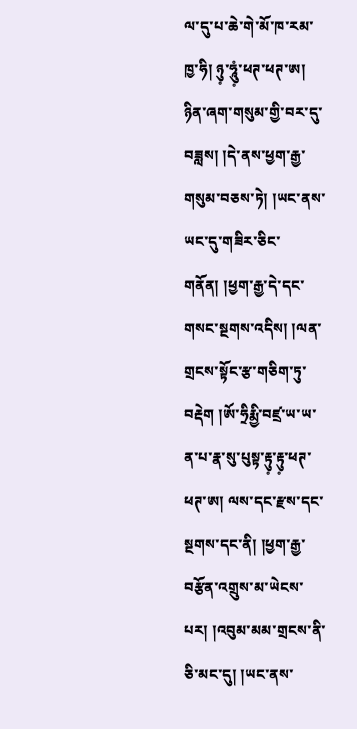ལ་དུ་པ་ཆེ་གེ་མོ་ཁ་རམ་ཁྱ་ཧི། ཉུ༷་ཧཱུཾ༷་ཕཊ་ཕཊ་ཨ། ཉིན་ཞག་གསུམ་གྱི་བར་དུ་བཟླས། །དེ་ནས་ཕྱག་རྒྱ་གསུམ་བཅས་ཏེ། །ཡང་ནས་ཡང་དུ་གཟིར་ཅིང་གནོན། །ཕྱག་རྒྱ་དེ་དང་གསང་སྔགས་འདིས། །ལན་གྲངས་སྟོང་རྩ་གཅིག་ཏུ་བརྡེག །ཨོ་ཧྲིརྨྱི་བཛྲ་ཡ་ཡ་ན་པ་རྣ་སུ་པུསྟ་རྟུ༷་རྟུ༷་ཕཊ་ཕཊ་ཨ། ལས་དང་རྫས་དང་སྔགས་དང་ནི། །ཕྱག་རྒྱ་བརྩོན་འགྲུས་མ་ཡེངས་པར། །འབུམ་མམ་གྲངས་ནི་ཅི་མང་དུ། །ཡང་ནས་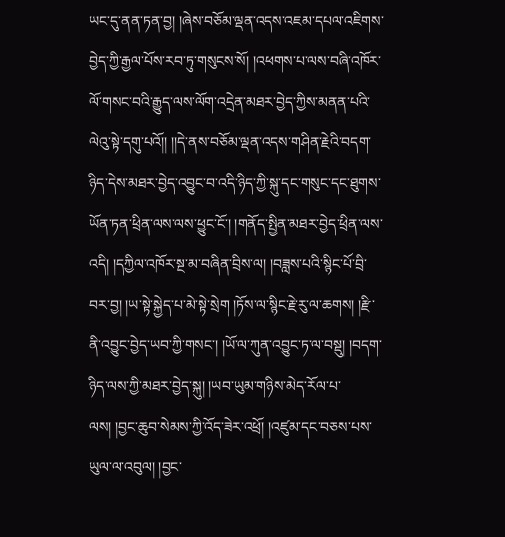ཡང་དུ་ནན་ཏན་བྱ། །ཞེས་བཅོམ་ལྡན་འདས་འཇམ་དཔལ་འཇིགས་བྱེད་ཀྱི་རྒྱལ་པོས་རབ་ཏུ་གསུངས་སོ། །འཕགས་པ་ལས་བཞི་འཁོར་ལོ་གསང་བའི་རྒྱུད་ལས་ལོག་འདྲེན་མཐར་བྱེད་ཀྱིས་མནན་པའི་ལེའུ་སྟེ་དགུ་པའོ།། །།དེ་ནས་བཅོམ་ལྡན་འདས་གཤིན་རྗེའི་བདག་ཉིད་དེས་མཐར་བྱེད་འབྱུང་བ་འདི་ཉིད་ཀྱི་སྐུ་དང་གསུང་དང་ཐུགས་ཡོན་ཏན་ཕྲིན་ལས་ལས་ཕྱུང་ངོ་། །གནོད་སྤྱིན་མཐར་བྱེད་ཕྲིན་ལས་འདི། །དཀྱིལ་འཁོར་སྔ་མ་བཞིན་བྲིས་ལ། །བཟླས་པའི་སྙིང་པོ་བྲི་བར་བྱ། །ཡ་སྟེ་སྐྱེད་པ་མེ་སྟེ་སྲེག །ཏོས་ལ་སྙིང་རྗེ་རུ་ལ་ཆགས། །རྫི་ནི་འབྱུང་བྱེད་ཡབ་ཀྱི་གསང་། །ཡོ་ལ་ཀུན་འབྱུང་ཏ་ལ་བསྡུ། །བདག་ཉིད་ལས་ཀྱི་མཐར་བྱེད་སྐུ། །ཡབ་ཡུམ་གཉིས་མེད་རོལ་པ་ལས། །བྱང་ཆུབ་སེམས་ཀྱི་འོད་ཟེར་འཕྲོ། །འཛུམ་དང་བཅས་པས་ཡུལ་ལ་འབུལ། །བྱང་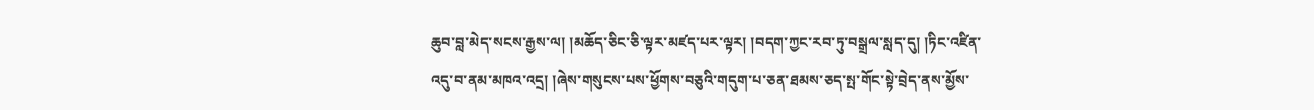ཆུབ་བླ་མེད་སངས་རྒྱས་ལ། །མཆོད་ཅིང་ཅི་ལྟར་མཛད་པར་ལྟར། །བདག་ཀྱང་རབ་ཏུ་བསྒྲལ་སླད་དུ། །ཏིང་འཛིན་འདུ་བ་ནམ་མཁའ་འདྲ། །ཞེས་གསུངས་པས་ཕྱོགས་བཅུའི་གདུག་པ་ཅན་ཐམས་ཅད་སྤ་གོང་སྟེ་བྲེད་ནས་མྱོས་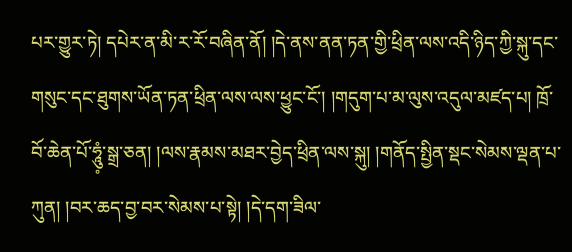པར་གྱུར་ཏེ། དཔེར་ན་མི་ར་རོ་བཞིན་ནོ། །དེ་ནས་ནན་ཏན་གྱི་ཕྲིན་ལས་འདི་ཉིད་ཀྱི་སྐུ་དང་གསུང་དང་ཐུགས་ཡོན་ཏན་ཕྲིན་ལས་ལས་ཕྱུང་ངོ་། །གདུག་པ་མ་ལུས་འདུལ་མཛད་པ། ཁྲོ་བོ་ཆེན་པོ་ཧཱུཾ༷་སྒྲ་ཅན། །ལས་རྣམས་མཐར་བྱེད་ཕྲིན་ལས་སྐུ། །གནོད་སྤྱིན་སྡང་སེམས་ལྡན་པ་ཀུན། །བར་ཆད་བྱ་བར་སེམས་པ་སྟེ། །དེ་དག་ཟིལ་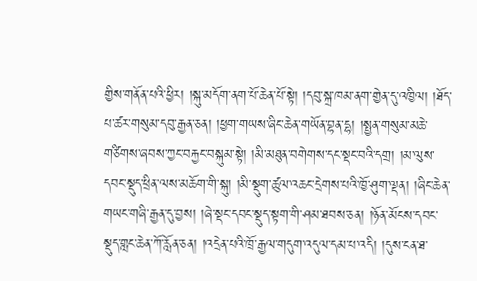གྱིས་གནོན་པའི་ཕྱིར། །སྐུ་མདོག་ནག་པོ་ཆེན་པོ་སྟེ། །དབུ་སྐྲ་ཁམ་ནག་གྱེན་དུ་འཁྱིལ། །ཐོད་པ་ཚར་གསུམ་དབུ་རྒྱན་ཅན། །ཕྱག་གཡས་ཞིང་ཆེན་གཡོན་བྷན་དྷ། །སྤྱན་གསུམ་མཆེ་གཙིགས་ཞབས་ཀྱང་བརྐྱང་བསྐུམ་སྟེ། །མི་མཐུན་བགེགས་དང་སྡང་བའི་དགྲ། །མ་ལུས་དབང་སྡུད་ཕྲིན་ལས་མཆོག་གི་སྐུ། །མི་སྡུག་ཚུལ་འཆང་དྲེགས་པའི་ཁྱོ་ཤུག་ལྡན། །ཞིང་ཆེན་གཡང་གཞི་རྒྱན་དུ་བྱས། །ཞེ་སྡང་དབང་སྡུད་སྟག་གི་ཤམ་ཐབས་ཅན། །ཉོན་མོངས་དབང་སྡུད་གླང་ཆེན་ཀོ་རློན་ཅན། །འདྲེན་པའི་ཁྲོ་རྒྱལ་གདུག་འདུལ་དམ་པ་འདི། །དུས་ངན་ཐ་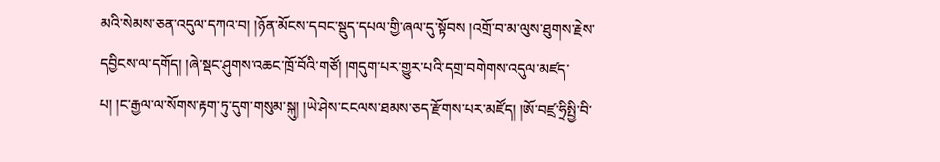མའི་སེམས་ཅན་འདུལ་དཀའ་བ། །ཉོན་མོངས་དབང་སྡུད་དཔལ་གྱི་ཞལ་དུ་སྟོབས །འགྲོ་བ་མ་ལུས་ཐུགས་རྗེས་དབྱིངས་ལ་དགོད། །ཞེ་སྡང་ཤུགས་འཆང་ཁྲོ་བོའི་གཙོ། །གདུག་པར་གྱུར་པའི་དགྲ་བགེགས་འདུལ་མཛད་པ། །ང་རྒྱལ་ལ་སོགས་རྟག་ཏུ་དུག་གསུམ་སྐུ། །ཡེ་ཤེས་ངངལས་ཐམས་ཅད་རྫོགས་པར་མཛོད། །ཨོ་བཛྲ་ཧྲིསྤྱི་བི་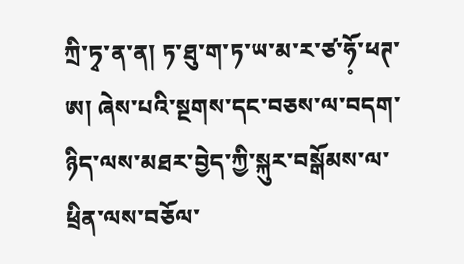ཀྲི་ཏྭ་ན་ན། ཏ་ཐུ་ག་ཏ་ཡ་མ་ར་ཙ་ཧོ༷་ཕཊ་ཨ། ཞེས་པའི་སྔགས་དང་བཅས་ལ་བདག་ཉིད་ལས་མཐར་བྱེད་ཀྱི་སྐུར་བསྒོམས་ལ་ཕྲིན་ལས་བཅོལ་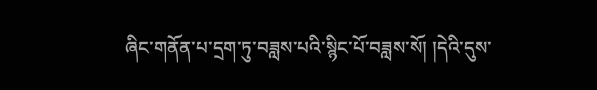ཞིང་གནོན་པ་དྲག་ཏུ་བཟླས་པའི་སྙིང་པོ་བཟླས་སོ། །དེའི་དུས་